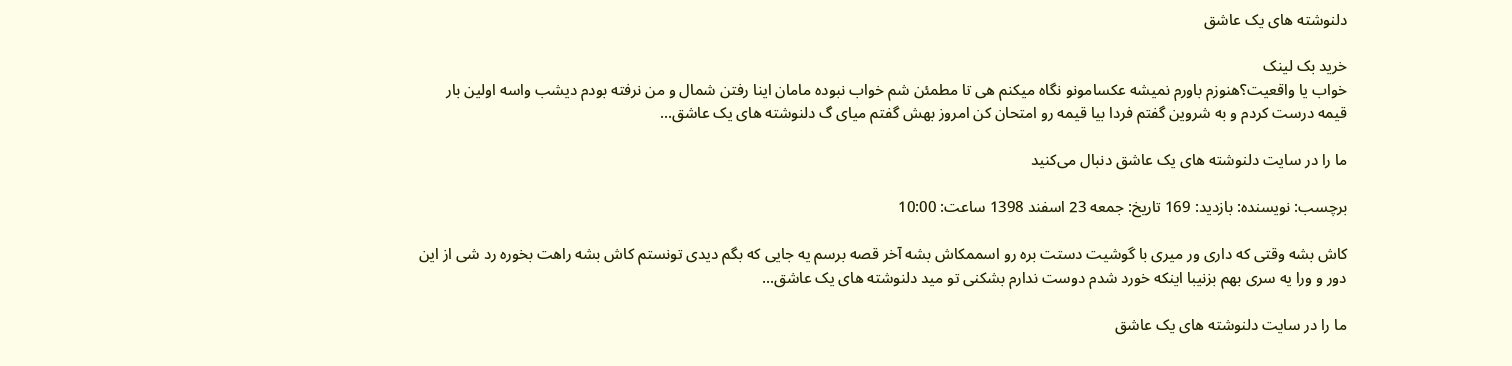دلنوشته های یک عاشق

خرید بک لینک
خواب یا واقعیت؟هنوزم باورم نمیشه عکسامونو نگاه میکنم هی تا مطمئن شم خواب نبوده مامان اینا رفتن شمال و من نرفته بودم دیشب واسه اولین بار قیمه درست کردم و به شروین گفتم فردا بیا قیمه رو امتحان کن امروز بهش گفتم میای گ دلنوشته های یک عاشق...

ما را در سایت دلنوشته های یک عاشق دنبال می‌کنید

برچسب: نویسنده: بازدید: 169 تاريخ: جمعه 23 اسفند 1398 ساعت: 10:00

کاش بشه وقتی که داری ور میری با گوشیت دستت بره رو اسممکاش بشه آخر قصه برسم یه جایی که بگم دیدی تونستم کاش بشه راهت بخوره رد شی از این دور و ورا یه سری بهم بزنیبا اینکه خورد شدم دوست ندارم بشکنی تو مید دلنوشته های یک عاشق...

ما را در سایت دلنوشته های یک عاشق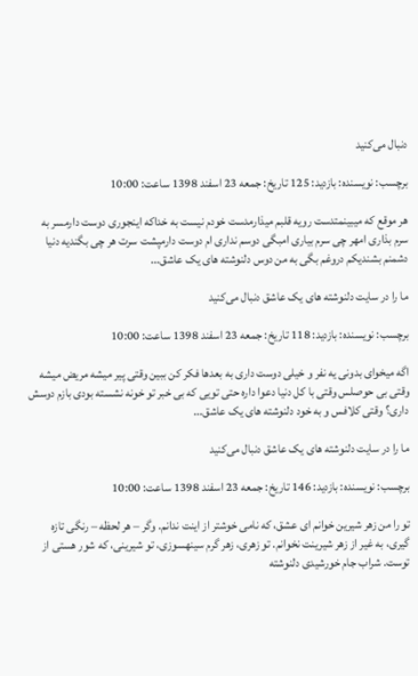دنبال می‌کنید

برچسب: نویسنده: بازدید: 125 تاريخ: جمعه 23 اسفند 1398 ساعت: 10:00

هر موقع که میبینمتدست رویه قلبم میذارمدست خودم نیست به خداکه اینجوری دوست دارمسر به سرم بذاری امهر چی سرم بیاری امبگی دوسم نداری ام دوست دارمپشت سرت هر چی بگندیه دنیا دشمنم بشندیکم دروغم بگی به من دوس دلنوشته های یک عاشق...

ما را در سایت دلنوشته های یک عاشق دنبال می‌کنید

برچسب: نویسنده: بازدید: 118 تاريخ: جمعه 23 اسفند 1398 ساعت: 10:00

اگه میخوای بدونی یه نفر و خیلی دوست داری به بعدها فکر کن ببین وقتی پیر میشه مریض میشه وقتی بی حوصلس وقتی با کل دنیا دعوا داره حتی تویی که بی خبر تو خونه نشسته بودی بازم دوسش داری؟ وقتی کلافس و به خود دلنوشته های یک عاشق...

ما را در سایت دلنوشته های یک عاشق دنبال می‌کنید

برچسب: نویسنده: بازدید: 146 تاريخ: جمعه 23 اسفند 1398 ساعت: 10:00

تو را من زهر شیرین خوانم ای عشق، که نامی خوشتر از اینت ندانم. وگر – هر لحظه – رنگی تازه گیری، به غیر از زهر شیرینت نخوانم. تو زهری، زهر گرم سینهسوزی، تو شیرینی، که شور هستی از توست. شراب جام خورشیدی دلنوشته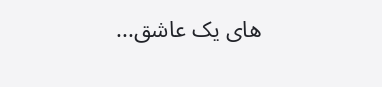های یک عاشق...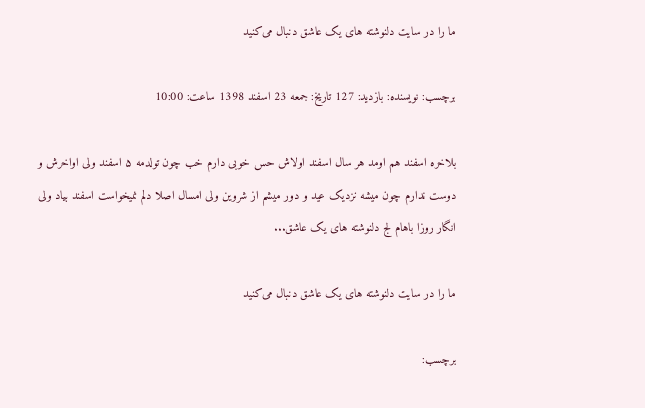ما را در سایت دلنوشته های یک عاشق دنبال می‌کنید

برچسب: نویسنده: بازدید: 127 تاريخ: جمعه 23 اسفند 1398 ساعت: 10:00

بلاخره اسفند هم اومد هر سال اسفند اولاش حس خوبی دارم خب چون تولدمه ۵ اسفند ولی اواخرش و دوست ندارم چون میشه نزدیک عید و دور میشم از شروین ولی امسال اصلا دلم نمیخواست اسفند بیاد ولی انگار روزا باهام لج دلنوشته های یک عاشق...

ما را در سایت دلنوشته های یک عاشق دنبال می‌کنید

برچسب: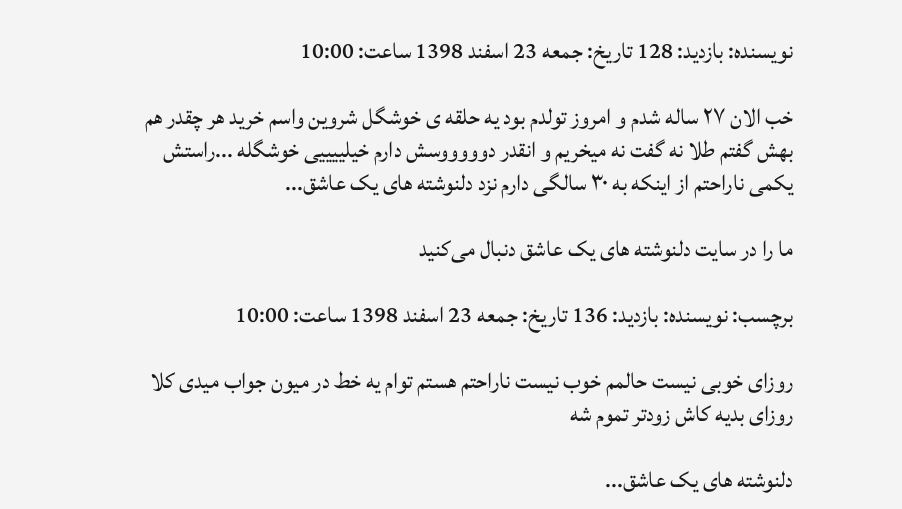نویسنده: بازدید: 128 تاريخ: جمعه 23 اسفند 1398 ساعت: 10:00

خب الان ۲۷ ساله شدم و امروز تولدم بود یه حلقه ی خوشگل شروین واسم خرید هر چقدر هم بهش گفتم طلا نه گفت نه میخریم و انقدر دوووووسش دارم خیلییییی خوشگله ...راستش یکمی ناراحتم از اینکه به ۳۰ سالگی دارم نزد دلنوشته های یک عاشق...

ما را در سایت دلنوشته های یک عاشق دنبال می‌کنید

برچسب: نویسنده: بازدید: 136 تاريخ: جمعه 23 اسفند 1398 ساعت: 10:00

روزای خوبی نیست حالمم خوب نیست ناراحتم هستم توام یه خط در میون جواب میدی کلا روزای بدیه کاش زودتر تموم شه

دلنوشته های یک عاشق...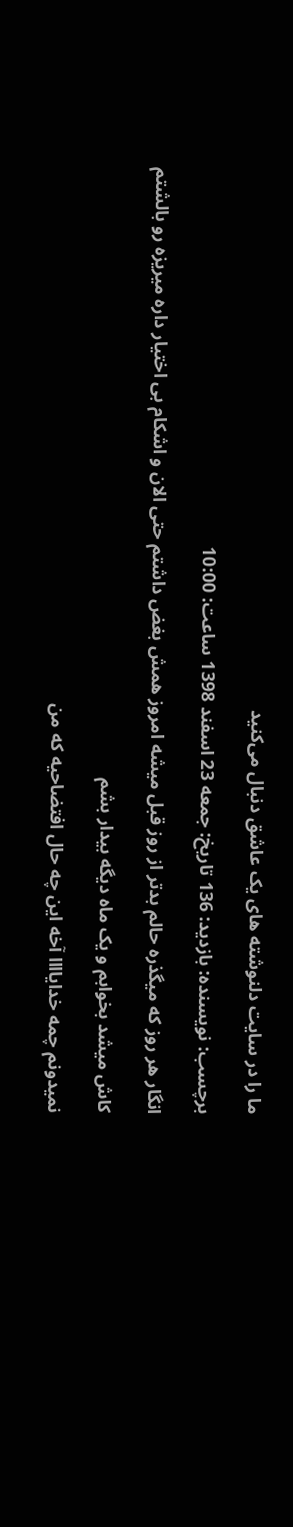ما را در سایت دلنوشته های یک عاشق دنبال می‌کنید

برچسب: نویسنده: بازدید: 136 تاريخ: جمعه 23 اسفند 1398 ساعت: 10:00

انگار هر روز که میگذره حالم بدتر از روز قبل میشه امروز همش بغض داشتم حتی الان و اشکام بی اختیار داره میریزه رو بالشتم

کاش میشد بخوابم و یک ماه دیگه بیدار بشم

نمیدونم چمه خدایاااا آخه این چه حال افتضاحیه که من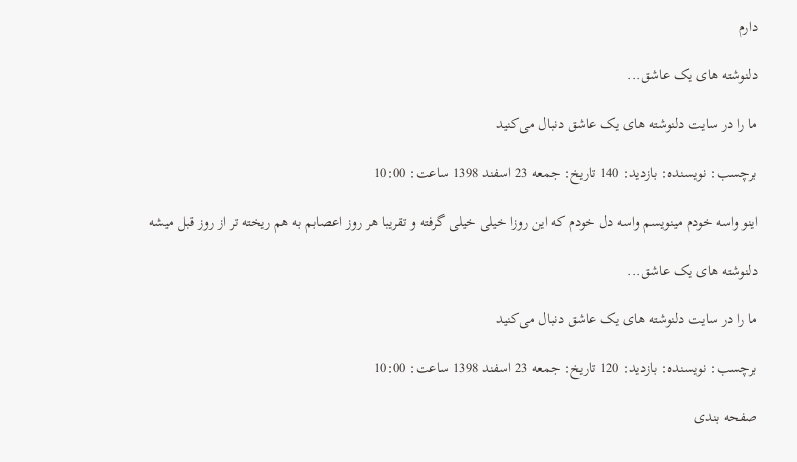دارم

دلنوشته های یک عاشق...

ما را در سایت دلنوشته های یک عاشق دنبال می‌کنید

برچسب: نویسنده: بازدید: 140 تاريخ: جمعه 23 اسفند 1398 ساعت: 10:00

اینو واسه خودم مینویسم واسه دل خودم که این روزا خیلی خیلی گرفته و تقریبا هر روز اعصابم به هم ریخته تر از روز قبل میشه

دلنوشته های یک عاشق...

ما را در سایت دلنوشته های یک عاشق دنبال می‌کنید

برچسب: نویسنده: بازدید: 120 تاريخ: جمعه 23 اسفند 1398 ساعت: 10:00

صفحه بندی